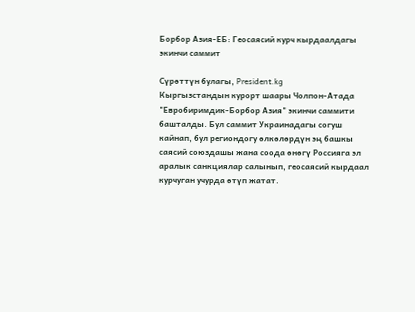Борбор Азия-ЕБ: Геосаясий курч кырдаалдагы экинчи саммит

Сүрөттүн булагы, President.kg
Кыргызстандын курорт шаары Чолпон-Атада "Евробиримдик-Борбор Азия" экинчи саммити башталды. Бул саммит Украинадагы согуш кайнап, бул региондогу өлкөлөрдүн эң башкы саясий союздашы жана соода өнөгү Россияга эл аралык санкциялар салынып, геосаясий кырдаал курчуган учурда өтүп жатат.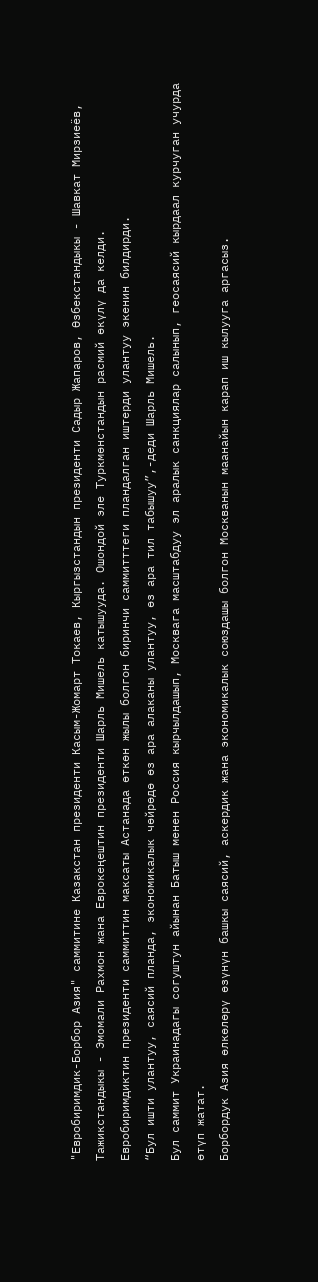"Евробиримдик-Борбор Азия" саммитине Казакстан президенти Касым-Жомарт Токаев, Кыргызстандын президенти Садыр Жапаров, Өзбекстандыкы - Шавкат Мирзиеёв, Тажикстандыкы - Эмомали Рахмон жана Еврокеңештин президенти Шарль Мишель катышууда. Ошондой эле Туркмөнстандын расмий өкүлү да келди.
Евробиримдиктин президенти саммиттин максаты Астанада өткөн жылы болгон биринчи саммитттеги пландалган иштерди улантуу экенин билдирди.
“Бул ишти улантуу, саясий планда, экономикалык чөйрөдө өз ара алаканы улантуу, өз ара тил табышуу”,-деди Шарль Мишель.
Бул саммит Украинадагы согуштун айынан Батыш менен Россия кырчылдашып, Москвага масштабдуу эл аралык санкциялар салынып, геосаясий кырдаал курчуган учурда өтүп жатат.
Борбордук Азия өлкөлөрү өзүнүн башкы саясий, аскердик жана экономикалык союздашы болгон Москванын маанайын карап иш кылууга аргасыз.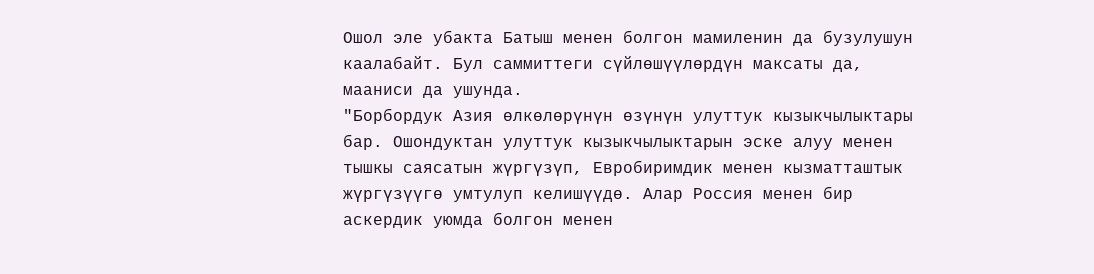Ошол эле убакта Батыш менен болгон мамиленин да бузулушун каалабайт. Бул саммиттеги сүйлөшүүлөрдүн максаты да, мааниси да ушунда.
"Борбордук Азия өлкөлөрүнүн өзүнүн улуттук кызыкчылыктары бар. Ошондуктан улуттук кызыкчылыктарын эске алуу менен тышкы саясатын жүргүзүп, Евробиримдик менен кызматташтык жүргүзүүгө умтулуп келишүүдө. Алар Россия менен бир аскердик уюмда болгон менен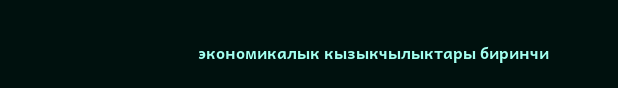экономикалык кызыкчылыктары биринчи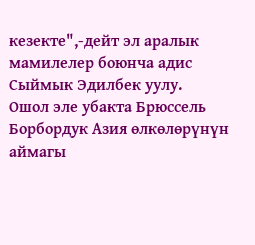кезекте",-дейт эл аралык мамилелер боюнча адис Сыймык Эдилбек уулу.
Ошол эле убакта Брюссель Борбордук Азия өлкөлөрүнүн аймагы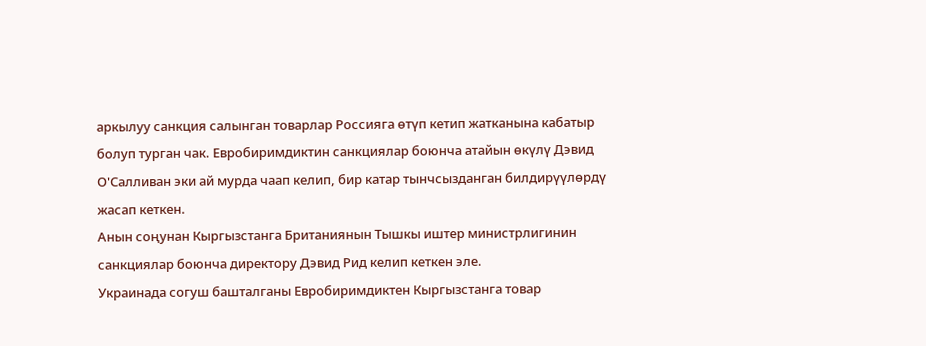аркылуу санкция салынган товарлар Россияга өтүп кетип жатканына кабатыр болуп турган чак. Евробиримдиктин санкциялар боюнча атайын өкүлү Дэвид О'Салливан эки ай мурда чаап келип, бир катар тынчсызданган билдирүүлөрдү жасап кеткен.
Анын соңунан Кыргызстанга Британиянын Тышкы иштер министрлигинин санкциялар боюнча директору Дэвид Рид келип кеткен эле.
Украинада согуш башталганы Евробиримдиктен Кыргызстанга товар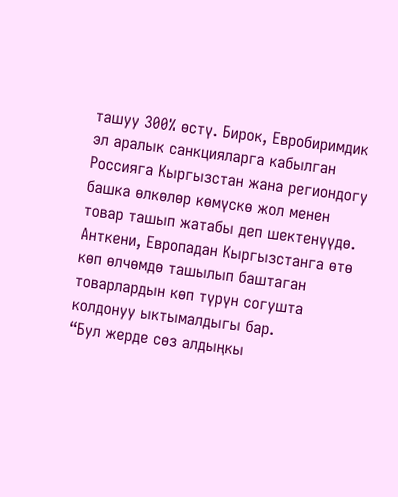ташуу 300% өстү. Бирок, Евробиримдик эл аралык санкцияларга кабылган Россияга Кыргызстан жана региондогу башка өлкөлөр көмүскө жол менен товар ташып жатабы деп шектенүүдө.
Анткени, Европадан Кыргызстанга өтө көп өлчөмдө ташылып баштаган товарлардын көп түрүн согушта колдонуу ыктымалдыгы бар.
“Бул жерде сөз алдыңкы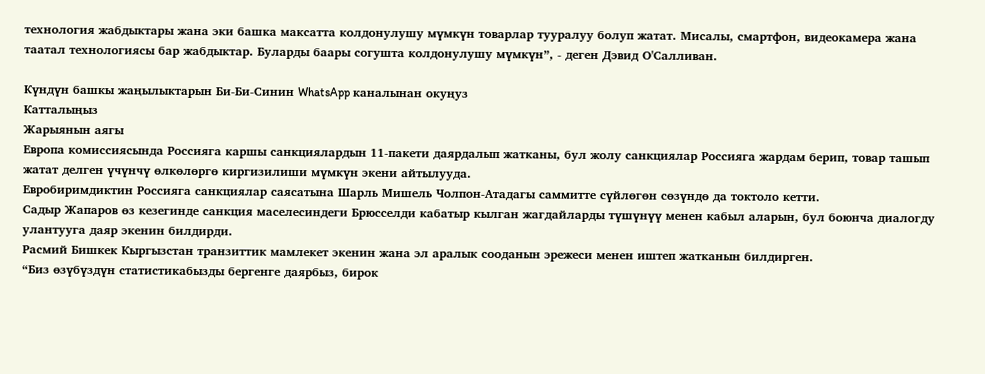технология жабдыктары жана эки башка максатта колдонулушу мүмкүн товарлар тууралуу болуп жатат. Мисалы, смартфон, видеокамера жана таатал технологиясы бар жабдыктар. Буларды баары согушта колдонулушу мүмкүн”, - деген Дэвид О'Салливан.

Күндүн башкы жаңылыктарын Би-Би-Синин WhatsApp каналынан окуңуз
Катталыңыз
Жарыянын аягы
Европа комиссиясында Россияга каршы санкциялардын 11-пакети даярдалып жатканы, бул жолу санкциялар Россияга жардам берип, товар ташып жатат делген үчүнчү өлкөлөргө киргизилиши мүмкүн экени айтылууда.
Евробиримдиктин Россияга санкциялар саясатына Шарль Мишель Чолпон-Атадагы саммитте сүйлөгөн сөзүндө да токтоло кетти.
Садыр Жапаров өз кезегинде санкция маселесиндеги Брюсселди кабатыр кылган жагдайларды түшүнүү менен кабыл аларын, бул боюнча диалогду улантууга даяр экенин билдирди.
Расмий Бишкек Кыргызстан транзиттик мамлекет экенин жана эл аралык сооданын эрежеси менен иштеп жатканын билдирген.
“Биз өзүбүздүн статистикабызды бергенге даярбыз, бирок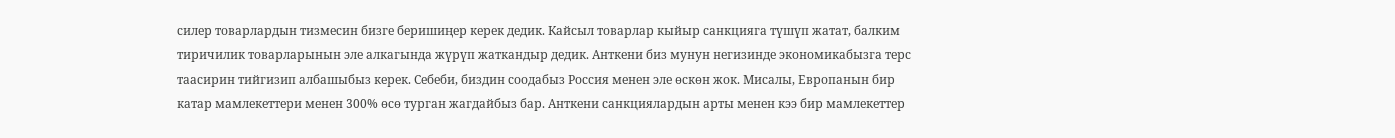силер товарлардын тизмесин бизге беришиңер керек дедик. Кайсыл товарлар кыйыр санкцияга түшүп жатат, балким тиричилик товарларынын эле алкагында жүрүп жаткандыр дедик. Анткени биз мунун негизинде экономикабызга терс таасирин тийгизип албашыбыз керек. Себеби, биздин соодабыз Россия менен эле өскөн жок. Мисалы, Европанын бир катар мамлекеттери менен 300% өсө турган жагдайбыз бар. Анткени санкциялардын арты менен кээ бир мамлекеттер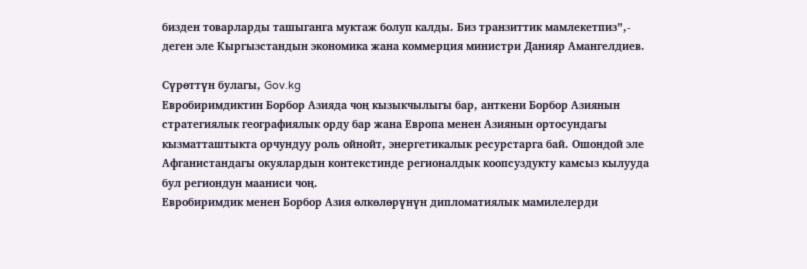бизден товарларды ташыганга муктаж болуп калды. Биз транзиттик мамлекетпиз”,- деген эле Кыргызстандын экономика жана коммерция министри Данияр Амангелдиев.

Сүрөттүн булагы, Gov.kg
Евробиримдиктин Борбор Азияда чоң кызыкчылыгы бар, анткени Борбор Азиянын стратегиялык географиялык орду бар жана Европа менен Азиянын ортосундагы кызматташтыкта орчундуу роль ойнойт, энергетикалык ресурстарга бай. Ошондой эле Афганистандагы окуялардын контекстинде регионалдык коопсуздукту камсыз кылууда бул региондун мааниси чоң.
Евробиримдик менен Борбор Азия өлкөлөрүнүн дипломатиялык мамилелерди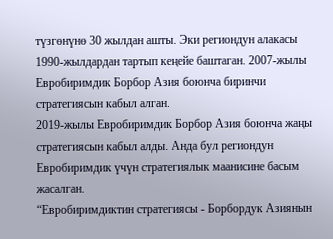түзгөнүнө 30 жылдан ашты. Эки региондун алакасы 1990-жылдардан тартып кеңейе баштаган. 2007-жылы Евробиримдик Борбор Азия боюнча биринчи стратегиясын кабыл алган.
2019-жылы Евробиримдик Борбор Азия боюнча жаңы стратегиясын кабыл алды. Анда бул региондун Евробиримдик үчүн стратегиялык маанисине басым жасалган.
“Евробиримдиктин стратегиясы - Борбордук Азиянын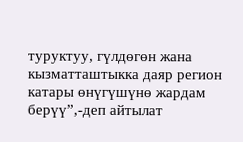туруктуу, гүлдөгөн жана кызматташтыкка даяр регион катары өнүгүшүнө жардам берүү”,-деп айтылат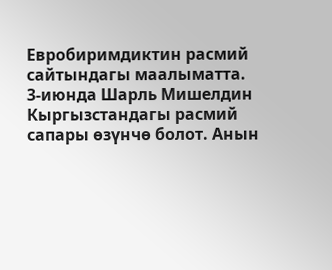Евробиримдиктин расмий сайтындагы маалыматта.
3-июнда Шарль Мишелдин Кыргызстандагы расмий сапары өзүнчө болот. Анын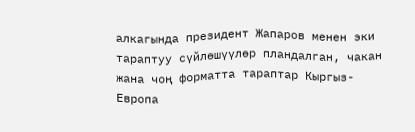алкагында президент Жапаров менен эки тараптуу сүйлөшүүлөр пландалган, чакан жана чоң форматта тараптар Кыргыз-Европа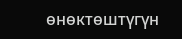өнөктөштүгүн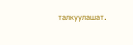талкуулашат.